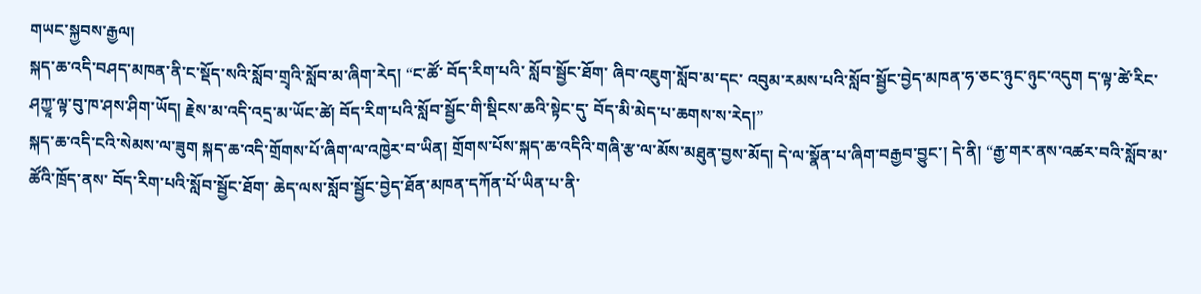གཡང་སྐྱབས་རྒྱལ།
སྐད་ཆ་འདི་བཤད་མཁན་ནི་ང་སྡོད་སའི་སློབ་གྲྭའི་སློབ་མ་ཞིག་རེད། “ང་ཚོ་ བོད་རིག་པའི་ སློབ་སྦྱོང་ཐོག་ ཞིབ་འཇུག་སློབ་མ་དང་ འབུམ་རམས་པའི་སློབ་སྦྱོང་བྱེད་མཁན་ཧ་ཅང་ཉུང་ཉུང་འདུག ད་ལྟ་ཚེ་རིང་ཤཀྱཱ་ལྟ་བུ་ཁ་ཤས་ཤིག་ཡོད། རྗེས་མ་འདི་འདྲ་མ་ཡོང་ཚེ། བོད་རིག་པའི་སློབ་སྦྱོང་གི་སྡིངས་ཆའི་སྟེང་དུ་ བོད་མི་མེད་པ་ཆགས་ས་རེད།”
སྐད་ཆ་འདི་ངའི་སེམས་ལ་ཟུག སྐད་ཆ་འདི་གྲོགས་པོ་ཞིག་ལ་འཁྱེར་བ་ཡིན། གྲོགས་པོས་སྐད་ཆ་འདིའི་གཞི་རྩ་ལ་མོས་མཐུན་བྱས་མོད། དེ་ལ་སྣོན་པ་ཞིག་བརྒྱབ་བྱུང་། དེ་ནི། “རྒྱ་གར་ནས་འཚར་བའི་སློབ་མ་ཚོའི་ཁྲོད་ནས་ བོད་རིག་པའི་སློབ་སྦྱོང་ཐོག་ ཆེད་ལས་སློབ་སྦྱོང་བྱེད་ཐོན་མཁན་དཀོན་པོ་ཡིན་པ་ནི་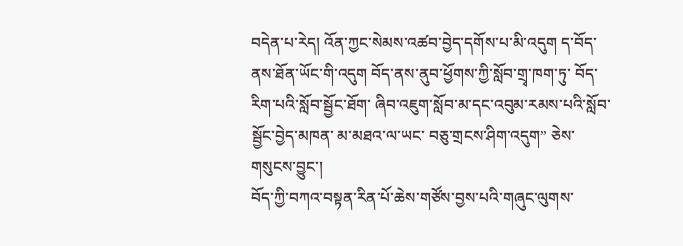བདེན་པ་རེད། འོན་ཀྱང་སེམས་འཚབ་བྱེད་དགོས་པ་མི་འདུག ད་བོད་ནས་ཐོན་ཡོང་གི་འདུག བོད་ནས་ནུབ་ཕྱོགས་ཀྱི་སློབ་གྲྭ་ཁག་ཏུ་ བོད་རིག་པའི་སློབ་སྦྱོང་ཐོག་ ཞིབ་འཇུག་སློབ་མ་དང་འབུམ་རམས་པའི་སློབ་སྦྱོང་བྱེད་མཁན་ མ་མཐའ་ལ་ཡང་ བཅུ་གྲངས་ཤིག་འདུག” ཅེས་གསུངས་བྱུང་།
བོད་ཀྱི་བཀའ་བསྟན་རིན་པོ་ཆེས་གཙོས་བྱས་པའི་གཞུང་ལུགས་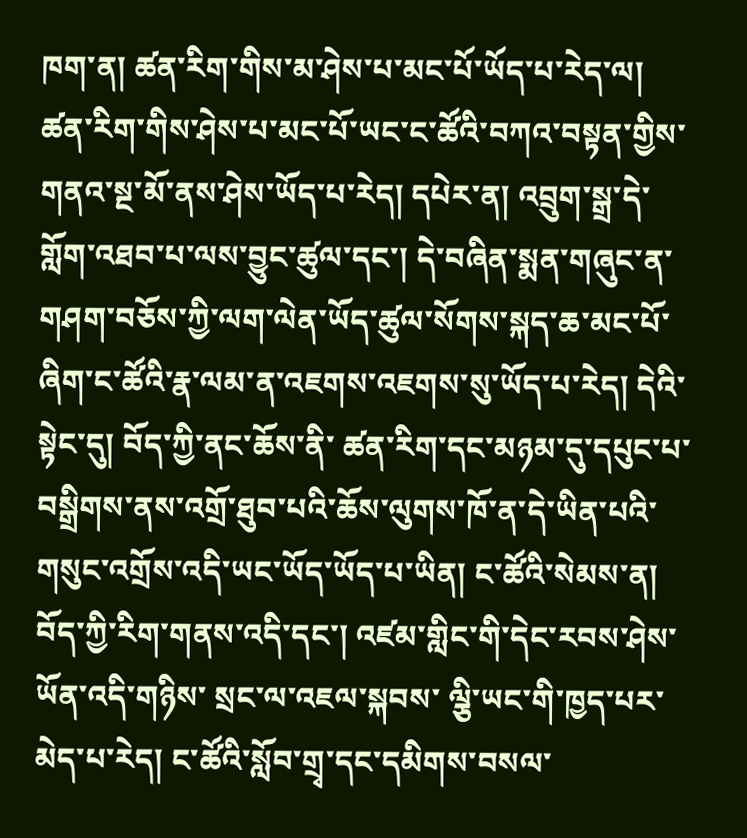ཁག་ན། ཚན་རིག་གིས་མ་ཤེས་པ་མང་པོ་ཡོད་པ་རེད་ལ། ཚན་རིག་གིས་ཤེས་པ་མང་པོ་ཡང་ང་ཚོའི་བཀའ་བསྟན་གྱིས་གནའ་སྔ་མོ་ནས་ཤེས་ཡོད་པ་རེད། དཔེར་ན། འབྲུག་སྒྲ་དེ་གློག་འཐབ་པ་ལས་བྱུང་ཚུལ་དང་། དེ་བཞིན་སྨན་གཞུང་ན་གཤག་བཅོས་ཀྱི་ལག་ལེན་ཡོད་ཚུལ་སོགས་སྐད་ཆ་མང་པོ་ཞིག་ང་ཚོའི་རྣ་ལམ་ན་འཇགས་འཇགས་སུ་ཡོད་པ་རེད། དེའི་སྟེང་དུ། བོད་ཀྱི་ནང་ཆོས་ནི་ ཚན་རིག་དང་མཉམ་དུ་དཔུང་པ་བསྒྲིགས་ནས་འགྲོ་ཐུབ་པའི་ཆོས་ལུགས་ཁོ་ན་དེ་ཡིན་པའི་གསུང་འགྲོས་འདི་ཡང་ཡོད་ཡོད་པ་ཡིན། ང་ཚོའི་སེམས་ན། བོད་ཀྱི་རིག་གནས་འདི་དང་། འཛམ་གླིང་གི་དེང་རབས་ཤེས་ཡོན་འདི་གཉིས་ སྲང་ལ་འཇལ་སྐབས་ ལྕི་ཡང་གི་ཁྱད་པར་མེད་པ་རེད། ང་ཚོའི་སློབ་གྲྭ་དང་དམིགས་བསལ་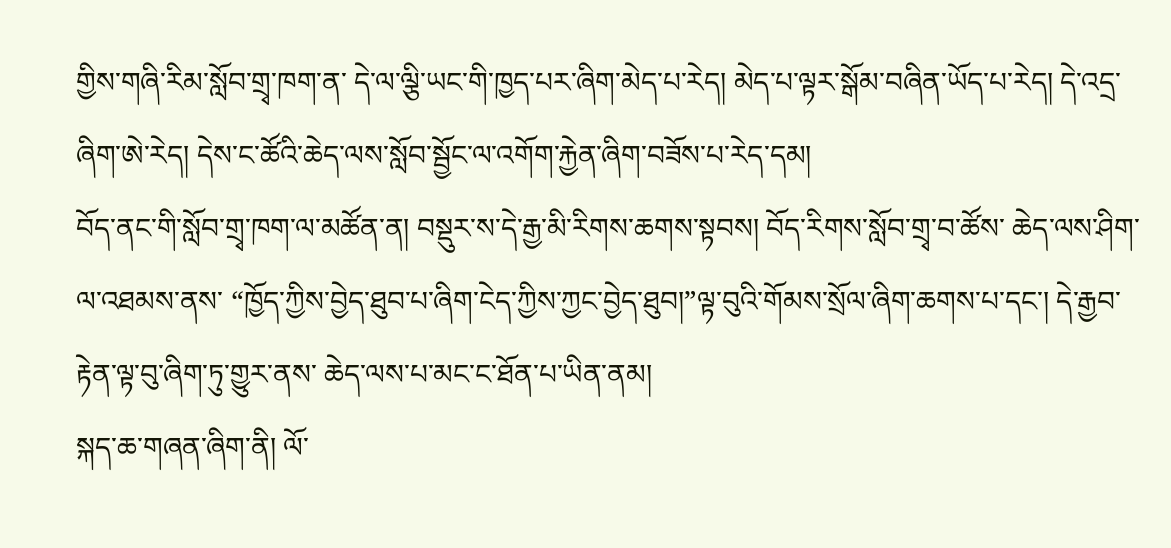གྱིས་གཞི་རིམ་སློབ་གྲྭ་ཁག་ན་ དེ་ལ་ལྕི་ཡང་གི་ཁྱད་པར་ཞིག་མེད་པ་རེད། མེད་པ་ལྟར་སྒོམ་བཞིན་ཡོད་པ་རེད། དེ་འདྲ་ཞིག་ཨེ་རེད། དེས་ང་ཚོའི་ཆེད་ལས་སློབ་སྦྱོང་ལ་འགོག་རྐྱེན་ཞིག་བཟོས་པ་རེད་དམ།
བོད་ནང་གི་སློབ་གྲྭ་ཁག་ལ་མཚོན་ན། བསྡུར་ས་དེ་རྒྱ་མི་རིགས་ཆགས་སྟབས། བོད་རིགས་སློབ་གྲྭ་བ་ཚོས་ ཆེད་ལས་ཤིག་ལ་འཐམས་ནས་ “ཁྱོད་ཀྱིས་བྱེད་ཐུབ་པ་ཞིག་ངེད་ཀྱིས་ཀྱང་བྱེད་ཐུབ།”ལྟ་བུའི་གོམས་སྲོལ་ཞིག་ཆགས་པ་དང་། དེ་རྒྱབ་རྟེན་ལྟ་བུ་ཞིག་ཏུ་གྱུར་ནས་ ཆེད་ལས་པ་མང་ང་ཐོན་པ་ཡིན་ནམ།
སྐད་ཆ་གཞན་ཞིག་ནི། ལོ་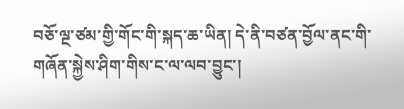བཅོ་ལྔ་ཙམ་གྱི་གོང་གི་སྐད་ཆ་ཡིན། དེ་ནི་བཙན་བྱོལ་ནང་གི་གཞོན་སྐྱེས་ཤིག་གིས་ང་ལ་ལབ་བྱུང་།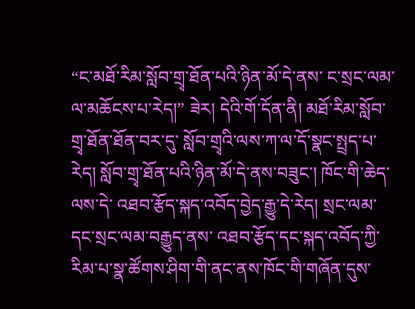“ང་མཐོ་རིམ་སློབ་གྲྭ་ཐོན་པའི་ཉིན་མོ་དེ་ནས་ ང་སྲང་ལམ་ལ་མཆོངས་པ་རེད།” ཟེར། དེའི་གོ་དོན་ནི། མཐོ་རིམ་སློབ་གྲྭ་ཐོན་ཐོན་བར་དུ་ སློབ་གྲྭའི་ལས་ཀ་ལ་དོ་སྣང་སྤྲད་པ་རེད། སློབ་གྲྭ་ཐོན་པའི་ཉིན་མོ་དེ་ནས་བཟུང་། ཁོང་གི་ཆེད་ལས་དེ་ འཐབ་རྩོད་སྐད་འབོད་བྱེད་རྒྱུ་དེ་རེད། སྲང་ལམ་དང་སྲང་ལམ་བརྒྱུད་ནས་ འཐབ་རྩོད་དང་སྐད་འབོད་ཀྱི་རིམ་པ་སྣ་ཚོགས་ཤིག་གི་ནང་ནས་ཁོང་གི་གཞོན་དུས་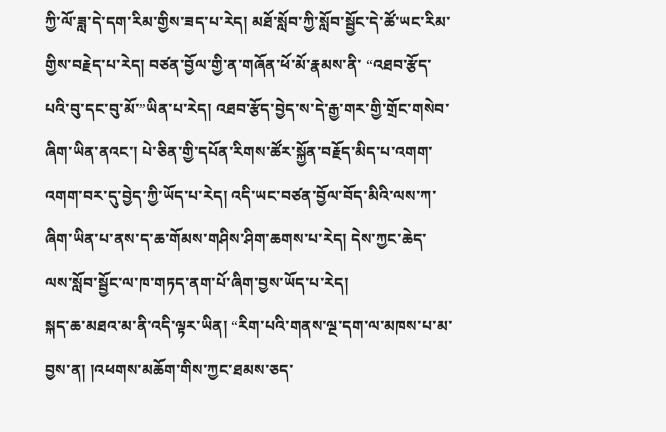ཀྱི་ལོ་ཟླ་དེ་དག་རིམ་གྱིས་ཟད་པ་རེད། མཐོ་སློབ་ཀྱི་སློབ་སྦྱོང་དེ་ཚོ་ཡང་རིམ་གྱིས་བརྗེད་པ་རེད། བཙན་བྱོལ་གྱི་ན་གཞོན་ཕོ་མོ་རྣམས་ནི་ “འཐབ་རྩོད་པའི་བུ་དང་བུ་མོ་”ཡིན་པ་རེད། འཐབ་རྩོད་བྱེད་ས་དེ་རྒྱ་གར་གྱི་གྲོང་གསེབ་ཞིག་ཡིན་ནའང་། པེ་ཅིན་གྱི་དཔོན་རིགས་ཚོར་སྐྱོན་བརྗོད་མིད་པ་འགག་འགག་བར་དུ་བྱེད་ཀྱི་ཡོད་པ་རེད། འདི་ཡང་བཙན་བྱོལ་བོད་མིའི་ལས་ཀ་ཞིག་ཡིན་པ་ནས་ད་ཆ་གོམས་གཤིས་ཤིག་ཆགས་པ་རེད། དེས་ཀྱང་ཆེད་ལས་སློབ་སྦྱོང་ལ་ཁ་གཏད་ནག་པོ་ཞིག་བྱས་ཡོད་པ་རེད།
སྐད་ཆ་མཐའ་མ་ནི་འདི་ལྟར་ཡིན། “རིག་པའི་གནས་ལྔ་དག་ལ་མཁས་པ་མ་བྱས་ན། །འཕགས་མཆོག་གིས་ཀྱང་ཐམས་ཅད་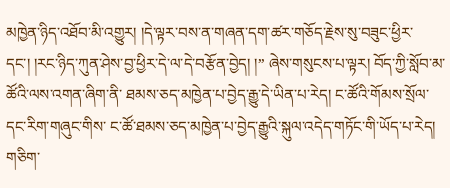མཁྱེན་ཉིད་འཐོབ་མི་འགྱུར། །དེ་ལྟར་བས་ན་གཞན་དག་ཚར་གཅོད་རྗེས་སུ་བཟུང་ཕྱིར་དང་། །རང་ཉིད་ཀུན་ཤེས་བྱ་ཕྱིར་དེ་ལ་དེ་བརྩོན་བྱེད། །” ཞེས་གསུངས་པ་ལྟར། བོད་ཀྱི་སློབ་མ་ཚོའི་ལས་འགན་ཞིག་ནི་ ཐམས་ཅད་མཁྱེན་པ་བྱེད་རྒྱུ་དེ་ཡིན་པ་རེད། ང་ཚོའི་གོམས་སྲོལ་དང་རིག་གཞུང་གིས་ ང་ཚོ་ཐམས་ཅད་མཁྱེན་པ་བྱེད་རྒྱུའི་སྐུལ་འདེད་གཏོང་གི་ཡོད་པ་རེད། གཅིག་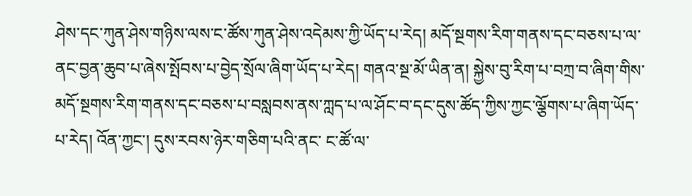ཤེས་དང་ཀུན་ཤེས་གཉིས་ལས་ང་ཚོས་ཀུན་ཤེས་འདེམས་ཀྱི་ཡོད་པ་རེད། མདོ་སྔགས་རིག་གནས་དང་བཅས་པ་ལ་ནང་བྱན་ཆུབ་པ་ཞེས་སྤོབས་པ་བྱེད་སྲོལ་ཞིག་ཡོད་པ་རེད། གནའ་སྔ་མོ་ཡིན་ན། སྐྱེས་བུ་རིག་པ་བཀྲ་བ་ཞིག་གིས་མདོ་སྔགས་རིག་གནས་དང་བཅས་པ་བསླབས་ནས་ཀླད་པ་ལ་ཤོང་བ་དང་དུས་ཚོད་ཀྱིས་ཀྱང་ལྕོགས་པ་ཞིག་ཡོད་པ་རེད། འོན་ཀྱང་། དུས་རབས་ཉེར་གཅིག་པའི་ནང་ ང་ཚོ་ལ་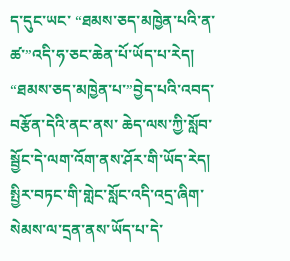ད་དུང་ཡང་ “ཐམས་ཅད་མཁྱེན་པའི་ན་ཚ་”འདི་ཧ་ཅང་ཆེན་པོ་ཡོད་པ་རེད། “ཐམས་ཅད་མཁྱེན་པ་”བྱེད་པའི་འབད་བརྩོན་དེའི་ནང་ནས་ ཆེད་ལས་ཀྱི་སློབ་སྦྱོང་དེ་ལག་འོག་ནས་ཤོར་གི་ཡོད་རེད།
སྤྱིར་བཏང་གི་གླེང་སློང་འདི་འདྲ་ཞིག་སེམས་ལ་དྲན་ནས་ཡོད་པ་དེ་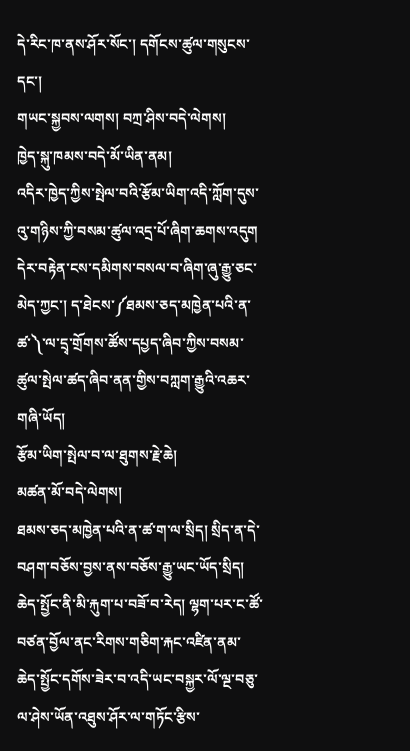དེ་རིང་ཁ་ནས་ཤོར་སོང་། དགོངས་ཚུལ་གསུངས་དང་།
གཡང་སྐྱབས་ལགས། བཀྲ་ཤིས་བདེ་ལེགས།
ཁྱེད་སྐུ་ཁམས་བདེ་མོ་ཡིན་ནམ།
འདིར་ཁྱེད་ཀྱིས་སྤེལ་བའི་རྩོམ་ཡིག་འདི་ཀློག་དུས་འུ་གཉིས་ཀྱི་བསམ་ཚུལ་འདྲ་པོ་ཞིག་ཆགས་འདུག དེར་བརྟེན་ངས་དམིགས་བསལ་བ་ཞིག་ཞུ་རྒྱུ་ཅང་མེད་ཀྱང་། ད་ཐེངས་༼ཐམས་ཅད་མཁྱེན་པའི་ན་ཚ་༽་ལ་དྲྭ་གྲོགས་ཚོས་དཔྱད་ཞིབ་ཀྱིས་བསམ་ཚུལ་སྤེལ་ཚད་ཞིབ་ནན་གྱིས་བཀླག་རྒྱུའི་འཆར་གཞི་ཡོད།
རྩོམ་ཡིག་སྤེལ་བ་ལ་ཐུགས་རྗེ་ཆེ།
མཚན་མོ་བདེ་ལེགས།
ཐམས་ཅད་མཁྱེན་པའི་ན་ཚ་ག་ལ་སྲིད། སྲིད་ན་དེ་བཤག་བཅོས་བྱས་ནས་བཅོས་རྒྱུ་ཡང་ཡོད་སྲིད།
ཆེད་སྤྱོང་ནི་མི་རྐུག་པ་བཟོ་བ་རེད། ལྷག་པར་ང་ཚོ་བཙན་བྱོལ་ནང་རིགས་གཅིག་རྐང་འཛིན་ནམ་ཆེད་སྤྱོང་དགོས་ཟེར་བ་འདི་ཡང་བསྐྱར་ལོ་ལྔ་བཅུ་ལ་ཤེས་ཡོན་འཐུས་ཤོར་ལ་གཏོང་རྩིས་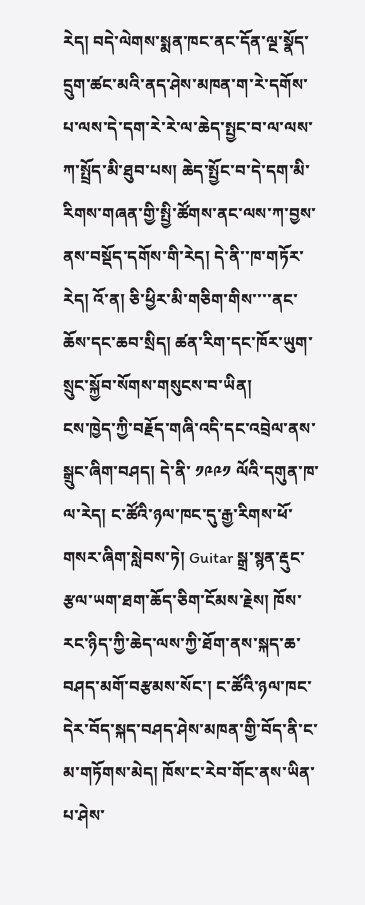རེད། བདེ་ལེགས་སྨན་ཁང་ནང་དོན་ལྔ་སྣོད་དྲུག་ཚང་མའི་ནད་ཤེས་མཁན་ག་རེ་དགོས་པ་ལས་དེ་དག་རེ་རེ་ལ་ཆེད་སྤྱང་བ་ལ་ལས་ཀ་སྤྲོད་མི་ཐུབ་པས། ཆེད་སྤྱོང་བ་དེ་དག་མི་རིགས་གཞན་གྱི་སྤྱི་ཚོགས་ནང་ལས་ཀ་བྱས་ནས་བསྡོད་དགོས་གི་རེད། དེ་ནི་་ཁ་གཏོར་རེད། འོ་ན། ཅི་ཕྱིར་མི་གཅིག་གིས་་་་ནང་ཆོས་དང་ཆབ་སྲིད། ཚན་རིག་དང་ཁོར་ཡུག་སྲུང་སྐྱོབ་སོགས་གསུངས་བ་ཡིན།
ངས་ཁྱེད་ཀྱི་བརྗོད་གཞི་འདི་དང་འབྲེལ་ནས་སྒྲུང་ཞིག་བཤད། དེ་ནི་ ༡༩༩༡ ལོའི་དགུན་ཁ་ལ་རེད། ང་ཚོའི་ཉལ་ཁང་དུ་རྒྱ་རིགས་ཕོ་གསར་ཞིག་སླེབས་ཏེ། Guitar སྒྲ་སྙན་རྡུང་རྩལ་ཡག་ཐག་ཆོད་ཅིག་ངོམས་རྗེས། ཁོས་རང་ཉིད་ཀྱི་ཆེད་ལས་ཀྱི་ཐོག་ནས་སྐད་ཆ་བཤད་མགོ་བརྩམས་སོང་། ང་ཚོའི་ཉལ་ཁང་དེར་བོད་སྐད་བཤད་ཤེས་མཁན་གྱི་བོད་ནི་ང་མ་གཏོགས་མེད། ཁོས་ང་རེབ་གོང་ནས་ཡིན་པ་ཤེས་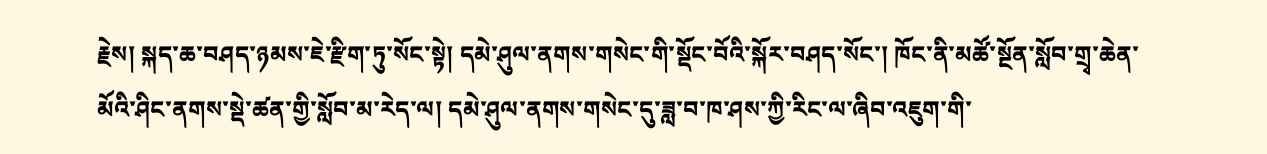རྗེས། སྐད་ཆ་བཤད་ཉམས་ཇེ་རྫིག་ཏུ་སོང་སྟེ། དམེ་ཤུལ་ནགས་གསེང་གི་སྡོང་བོའི་སྐོར་བཤད་སོང་། ཁོང་ནི་མཚོ་སྔོན་སློབ་གྲྭ་ཆེན་མོའི་ཤིང་ནགས་སྡེ་ཚན་གྱི་སློབ་མ་རེད་ལ། དམེ་ཤུལ་ནགས་གསེང་དུ་ཟླ་བ་ཁ་ཤས་ཀྱི་རིང་ལ་ཞིབ་འཇུག་གི་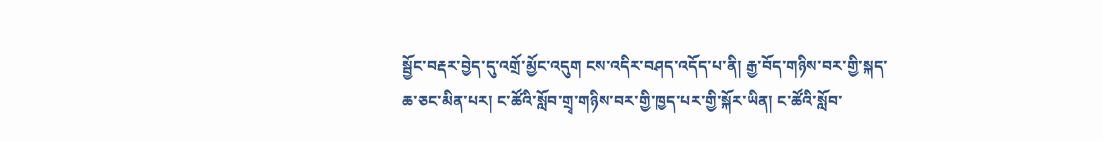སྦྱོང་བརྡར་བྱེད་དུ་འགྲོ་མྱོང་འདུག ངས་འདིར་བཤད་འདོད་པ་ནི། རྒྱ་བོད་གཉིས་བར་གྱི་སྐད་ཆ་ཅང་མིན་པར། ང་ཚོའི་སློབ་གྲྭ་གཉིས་བར་གྱི་ཁྱད་པར་གྱི་སྐོར་ཡིན། ང་ཚོའི་སློབ་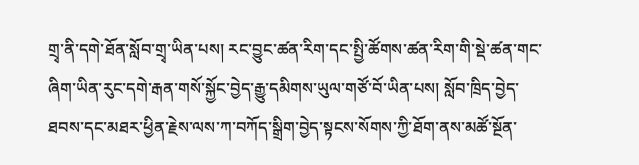གྲྭ་ནི་དགེ་ཐོན་སློབ་གྲྭ་ཡིན་པས། རང་བྱུང་ཚན་རིག་དང་སྤྱི་ཚོགས་ཚན་རིག་གི་སྡེ་ཚན་གང་ཞིག་ཡིན་རུང་དགེ་རྒན་གསོ་སྐྱོང་བྱེད་རྒྱུ་དམིགས་ཡུལ་གཙོ་བོ་ཡིན་པས། སློབ་ཁྲིད་བྱེད་ཐབས་དང་མཐར་ཕྱིན་རྗེས་ལས་ཀ་བཀོད་སྒྲིག་བྱེད་སྟངས་སོགས་ཀྱི་ཐོག་ནས་མཚོ་སྔོན་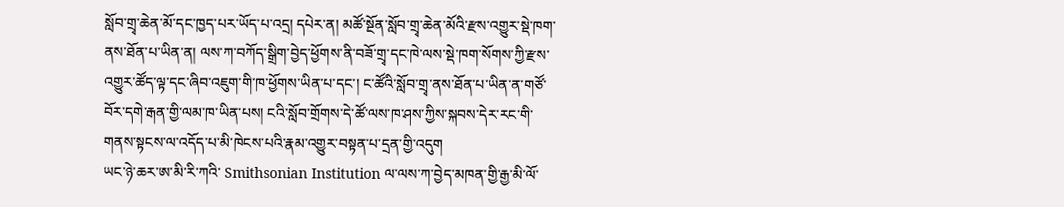སློབ་གྲྭ་ཆེན་མོ་དང་ཁྱད་པར་ཡོད་པ་འདྲ། དཔེར་ན། མཚོ་སྔོན་སློབ་གྲྭ་ཆེན་མོའི་རྫས་འགྱུར་སྡེ་ཁག་ནས་ཐོན་པ་ཡིན་ན། ལས་ཀ་བཀོད་སྒྲིག་བྱེད་ཕྱོགས་ནི་བཟོ་གྲྭ་དང་ཁེ་ལས་སྡེ་ཁག་སོགས་ཀྱི་རྫས་འགྱུར་ཚོད་ལྟ་དང་ཞིབ་འཇུག་གི་ཁ་ཕྱོགས་ཡིན་པ་དང་། ང་ཚོའི་སློབ་གྲྭ་ནས་ཐོན་པ་ཡིན་ན་གཙོ་བོར་དགེ་རྒན་གྱི་ལམ་ཁ་ཡིན་པས། ངའི་སློབ་གྲོགས་དེ་ཚོ་ལས་ཁ་ཤས་ཀྱིས་སྐབས་དེར་རང་གི་གནས་སྟངས་ལ་འདོད་པ་མི་ཁེངས་པའི་རྣམ་འགྱུར་བསྟན་པ་དྲན་གྱི་འདུག
ཡང་ཉེ་ཆར་ཨ་མི་རི་ཀའི་ Smithsonian Institution ལ་ལས་ཀ་བྱེད་མཁན་གྱི་རྒྱ་མི་ལོ་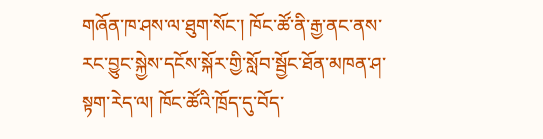གཞོན་ཁ་ཤས་ལ་ཐུག་སོང་། ཁོང་ཚོ་ནི་རྒྱ་ནང་ནས་རང་བྱུང་སྐྱེས་དངོས་སྐོར་གྱི་སློབ་སྦྱོང་ཐོན་མཁན་ཤ་སྟག་རེད་ལ། ཁོང་ཚོའི་ཁྲོད་དུ་བོད་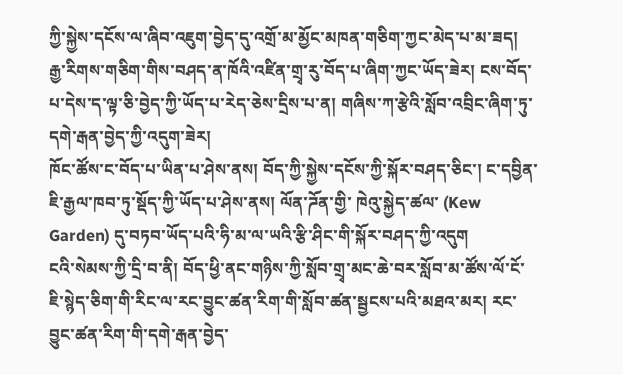ཀྱི་སྐྱེས་དངོས་ལ་ཞིབ་འཇུག་བྱེད་དུ་འགྲོ་མ་མྱོང་མཁན་གཅིག་ཀྱང་མེད་པ་མ་ཟད། རྒྱ་རིགས་གཅིག་གིས་བཤད་ན་ཁོའི་འཛིན་གྲྭ་རུ་བོད་པ་ཞིག་ཀྱང་ཡོད་ཟེར། ངས་བོད་པ་དེས་ད་ལྟ་ཅི་བྱེད་ཀྱི་ཡོད་པ་རེད་ཅེས་དྲིས་པ་ན། གཞིས་ཀ་རྩེའི་སློབ་འབྲིང་ཞིག་ཏུ་དགེ་རྒན་བྱེད་ཀྱི་འདུག་ཟེར།
ཁོང་ཚོས་ང་བོད་པ་ཡིན་པ་ཤེས་ནས། བོད་ཀྱི་སྐྱེས་དངོས་ཀྱི་སྐོར་བཤད་ཅིང་། ང་དབྱིན་ཇི་རྒྱལ་ཁབ་ཏུ་སྡོད་ཀྱི་ཡོད་པ་ཤེས་ནས། ལོན་ཌོན་གྱི་ ཁེའུ་སྐྱེད་ཚལ་ (Kew Garden) དུ་བཏབ་ཡོད་པའི་ཧི་མ་ལ་ཡའི་རྩི་ཤིང་གི་སྐོར་བཤད་ཀྱི་འདུག
ངའི་སེམས་ཀྱི་དྲི་བ་ནི། བོད་ཕྱི་ནང་གཉིས་ཀྱི་སློབ་གྲྭ་མང་ཆེ་བར་སློབ་མ་ཚོས་ལོ་ངོ་ཇི་སྙེད་ཅིག་གི་རིང་ལ་རང་བྱུང་ཚན་རིག་གི་སློབ་ཚན་སྦྱངས་པའི་མཐའ་མར། རང་བྱུང་ཚན་རིག་གི་དགེ་རྒན་བྱེད་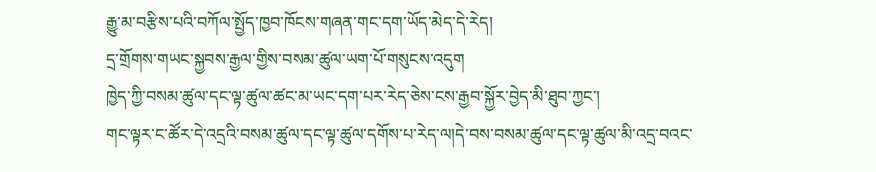རྒྱུ་མ་བརྩིས་པའི་བཀོལ་སྤྱོད་ཁྱབ་ཁོངས་གཞན་གང་དག་ཡོད་མེད་དེ་རེད།
དྲ་གྲོགས་གཡང་སྐྱབས་རྒྱལ་གྱིས་བསམ་ཚུལ་ཡག་པོ་གསུངས་འདུག
ཁྱེད་ཀྱི་བསམ་ཚུལ་དང་ལྟ་ཚུལ་ཚང་མ་ཡང་དག་པར་རེད་ཅེས་ངས་རྒྱབ་སྐྱོར་བྱེད་མི་ཐུབ་ཀྱང་།
གང་ལྟར་ང་ཚོར་དེ་འདྲའི་བསམ་ཚུལ་དང་ལྟ་ཚུལ་དགོས་པ་རེད་ལ།དེ་བས་བསམ་ཚུལ་དང་ལྟ་ཚུལ་མི་འདྲ་བའང་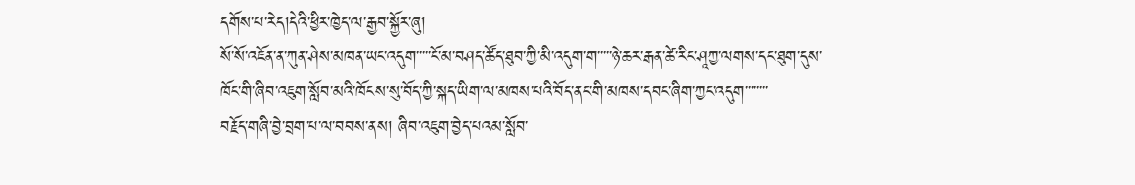དགོས་པ་རེད།དེའི་ཕྱིར་ཁྱེད་ལ་རྒྱབ་སྐྱོར་ཞུ།
སོ་སོ་འཇོན་ན་ཀུན་ཤེས་མཁན་ཡང་འདུག་་་་་ངོ་མ་བཤད་ཚོད་ཐུབ་ཀྱི་མི་འདུག་ག་་་་་ཉེ་ཆར་རྒན་ཚེ་རིང་ཤཱཀྱ་ལགས་དང་ཐུག་དུས་ཁོང་གི་ཞིབ་འཇུག་སློབ་མའི་ཁོངས་སུ་བོད་ཀྱི་སྐད་ཡིག་ལ་མཁས་པའི་བོད་ནང་གི་མཁས་དབང་ཞིག་ཀྱང་འདུག་་་་་་་་
བརྗོད་གཞི་བྱེ་བྲག་པ་ལ་བབས་ནས། ཞིབ་འཇུག་བྱེད་པའམ་སློབ་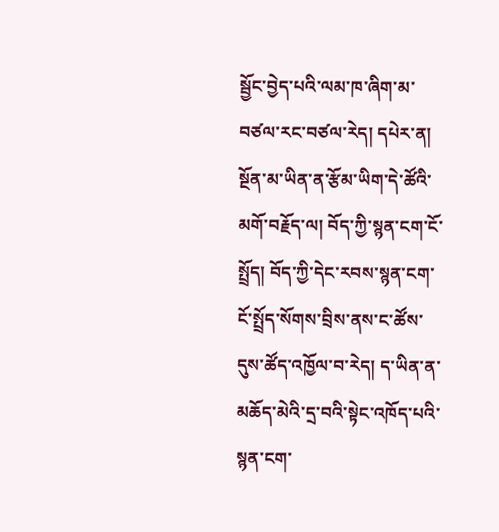སྦྱོང་བྱེད་པའི་ལམ་ཁ་ཞིག་མ་བཙལ་རང་བཙལ་རེད། དཔེར་ན། སྔོན་མ་ཡིན་ན་རྩོམ་ཡིག་དེ་ཚོའི་མགོ་བརྗོད་ལ། བོད་ཀྱི་སྙན་ངག་ངོ་སྤྲོད། བོད་ཀྱི་དེང་རབས་སྙན་ངག་ངོ་སྤྲོད་སོགས་བྲིས་ནས་ང་ཚོས་དུས་ཚོད་འཁྱོལ་བ་རེད། ད་ཡིན་ན་ མཆོད་མེའི་དྲ་བའི་སྟེང་འཁོད་པའི་སྙན་ངག་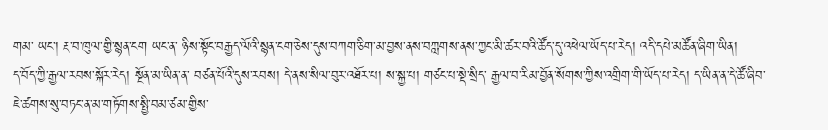གམ་ ཡང་། རྔ་བ་ཁུལ་གྱི་སྙན་ངག ཡང་ན་ ཉིས་སྟོང་བརྒྱད་ལོའི་སྙན་ངག་ཅེས་དུས་བཀག་ཅིག་མ་བྱས་ནས་བཀླགས་ནས་ཀྱང་མི་ཚར་བའི་ཚོད་དུ་འཕེལ་ཡོད་པ་རེད། འདི་དཔེ་མཚོན་ཞིག་ཡིན།
ད་བོད་ཀྱི་རྒྱལ་རབས་སྐོར་རེད། སྔོན་མ་ཡིན་ན་ བཙན་པོའི་དུས་རབས། དེ་ནས་སིལ་བུར་འཐོར་པ། ས་སྐྱ་པ། གཙང་པ་སྡེ་སྲིད་ རྒྱལ་བ་རིམ་བྱོན་སོགས་ཀྱིས་འགྲིག་གི་ཡོད་པ་རེད། ད་ཡིན་ན་དེ་ཚོ་ཞིབ་ཇེ་ཚགས་སུ་བཏང་ན་མ་གཏོགས་སྤྱི་བམ་ཙམ་གྱིས་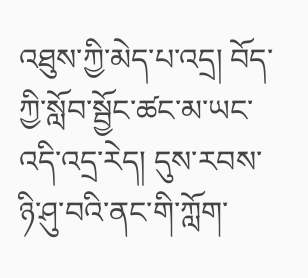འཐུས་ཀྱི་མེད་པ་འདྲ། བོད་ཀྱི་སློབ་སྦྱོང་ཚང་མ་ཡང་འདི་འདྲ་རེད། དུས་རབས་ཉི་ཤུ་བའི་ནང་གི་ཀློག་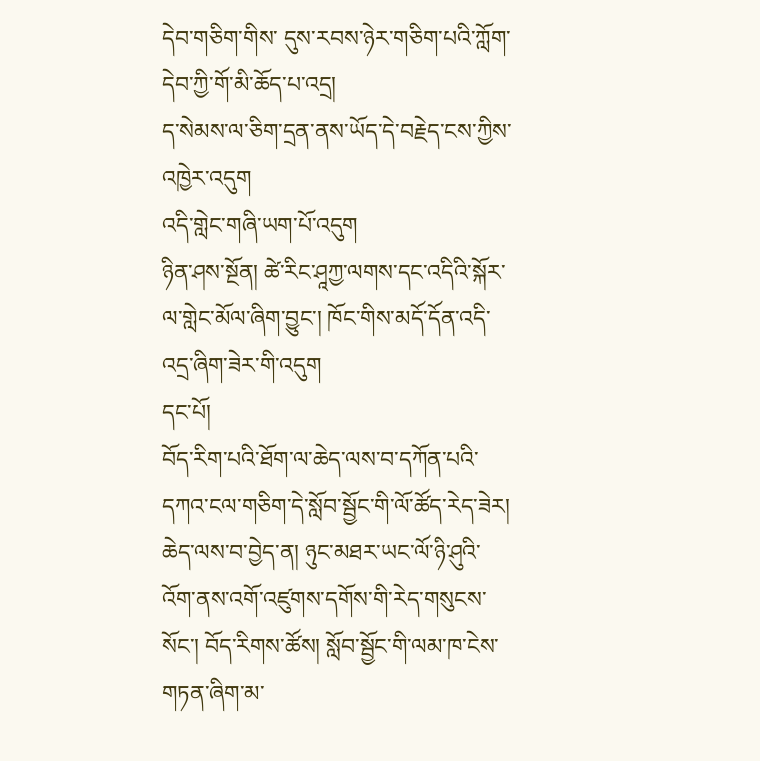དེབ་གཅིག་གིས་ དུས་རབས་ཉེར་གཅིག་པའི་ཀློག་དེབ་ཀྱི་གོ་མི་ཆོད་པ་འདྲ།
ད་སེམས་ལ་ཅིག་དྲན་ནས་ཡོད་དེ་བརྗེད་ངས་ཀྱིས་འཁྱེར་འདུག
འདི་གླེང་གཞི་ཡག་པོ་འདུག
ཉིན་ཤས་སྔོན། ཚེ་རིང་ཤཱཀྱ་ལགས་དང་འདིའི་སྐོར་ལ་གླེང་མོལ་ཞིག་བྱུང་། ཁོང་གིས་མདོ་དོན་འདི་འདྲ་ཞིག་ཟེར་གི་འདུག
དང་པོ།
བོད་རིག་པའི་ཐོག་ལ་ཆེད་ལས་བ་དཀོན་པའི་དཀའ་ངལ་གཅིག་དེ་སློབ་སྦྱོང་གི་ལོ་ཚོད་རེད་ཟེར། ཆེད་ལས་བ་བྱེད་ན། ཉུང་མཐར་ཡང་ལོ་ཉི་ཤུའི་འོག་ནས་འགོ་འཛུགས་དགོས་གི་རེད་གསུངས་སོང་། བོད་རིགས་ཚོས། སློབ་སྦྱོང་གི་ལམ་ཁ་ངེས་གཏན་ཞིག་མ་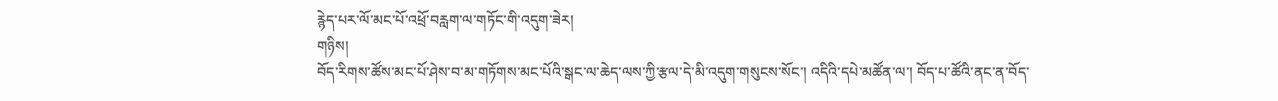རྙེད་པར་ལོ་མང་པོ་འཕྲོ་བརླག་ལ་གཏོང་གི་འདུག་ཟེར།
གཉིས།
བོད་རིགས་ཚོས་མང་པོ་ཤེས་བ་མ་གཏོགས་མང་པོའི་སྒང་ལ་ཆེད་ལས་ཀྱི་རྩལ་དེ་མི་འདུག་གསུངས་སོང་། འདིའི་དཔེ་མཚོན་ལ་། བོད་པ་ཚོའི་ནང་ན་བོད་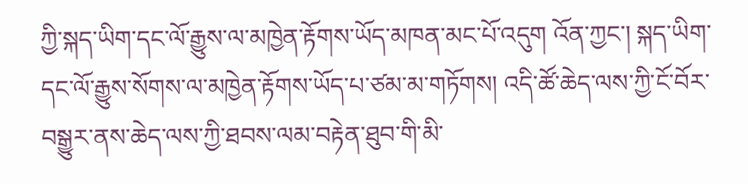ཀྱི་སྐད་ཡིག་དང་ལོ་རྒྱུས་ལ་མཁྱེན་རྟོགས་ཡོད་མཁན་མང་པོ་འདུག འོན་ཀྱང་། སྐད་ཡིག་དང་ལོ་རྒྱུས་སོགས་ལ་མཁྱེན་རྟོགས་ཡོད་པ་ཙམ་མ་གཏོགས། འདི་ཚོ་ཆེད་ལས་ཀྱི་ངོ་བོར་བསྒྱུར་ནས་ཆེད་ལས་ཀྱི་ཐབས་ལམ་བརྟེན་ཐུབ་གི་མི་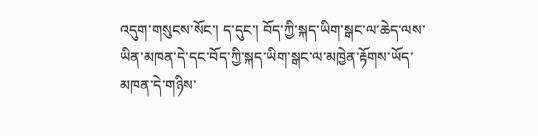འདུག་གསུངས་སོང་། ད་དུང་། བོད་ཀྱི་སྐད་ཡིག་སྒང་ལ་ཆེད་ལས་ཡིན་མཁན་དེ་དང་བོད་ཀྱི་སྐད་ཡིག་སྒང་ལ་མཁྱེན་རྟོགས་ཡོད་མཁན་དེ་གཉིས་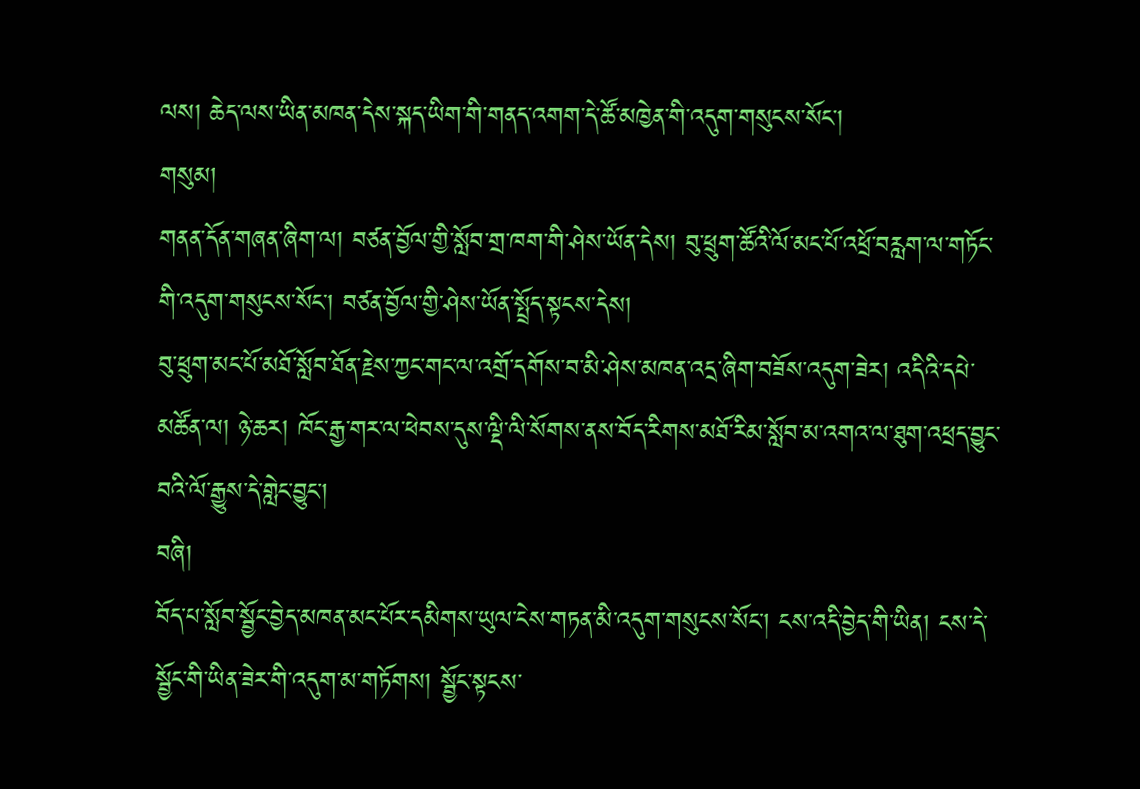ལས། ཆེད་ལས་ཡིན་མཁན་དེས་སྐད་ཡིག་གི་གནད་འགག་དེ་ཚོ་མཁྱེན་གི་འདུག་གསུངས་སོང་།
གསུམ།
གནན་དོན་གཞན་ཞིག་ལ། བཙན་བྱོལ་གྱི་སློབ་གྲ་ཁག་གི་ཤེས་ཡོན་དེས། བུ་ཕྲུག་ཚོའི་ལོ་མང་པོ་འཕྲོ་བརླག་ལ་གཏོང་གི་འདུག་གསུངས་སོང་། བཙན་བྱོལ་གྱི་ཤེས་ཡོན་སྤྲོད་སྟངས་དེས།
བུ་ཕྲུག་མང་པོ་མཐོ་སློབ་ཐོན་རྗེས་ཀྱང་གང་ལ་འགྲོ་དགོས་བ་མི་ཤེས་མཁན་འདྲ་ཞིག་བཟོས་འདུག་ཟེར། འདིའི་དཔེ་མཚོན་ལ། ཉེ་ཆར། ཁོང་རྒྱ་གར་ལ་ཕེབས་དུས་ལྡི་ལི་སོགས་ནས་བོད་རིགས་མཐོ་རིམ་སློབ་མ་འགའ་ལ་ཐུག་འཕྲད་བྱུང་བའི་ལོ་རྒྱུས་དེ་གླེང་བྱུང་།
བཞི།
བོད་པ་སློབ་སྦྱོང་བྱེད་མཁན་མང་པོར་དམིགས་ཡུལ་ངེས་གཏན་མི་འདུག་གསུངས་སོང་། ངས་འདི་བྱེད་གི་ཡིན། ངས་དེ་སྦྱོང་གི་ཡིན་ཟེར་གི་འདུག་མ་གཏོགས། སྦྱོང་སྟངས་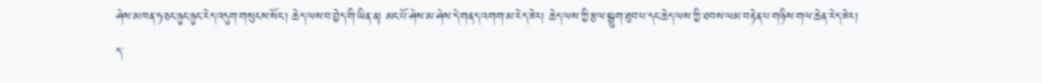ཤེས་མཁན་ཧ་ཅང་ཉུང་ཉུང་རེད་འདུག་གསུངས་སོང་། ཆེད་ལས་བ་བྱེད་གི་ཡིན་ན། མང་པོ་ཤེས་མ་ཤེས་དེ་གནད་འགག་མ་རེད་ཟེར། ཆེད་ལས་ཀྱི་རྩལ་སྒྲུག་ཐུབ་པ་དང་ཆེད་ལས་ཀྱི་ཐབས་ལམ་བརྟེན་པ་གཉིས་གལ་ཆེན་རེད་ཟེར།
ད་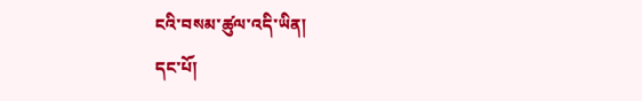ངའི་བསམ་ཚུལ་འདི་ཡིན།
དང་པོ།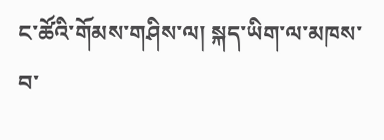ང་ཚོའི་གོམས་གཤིས་ལ། སྐད་ཡིག་ལ་མཁས་བ་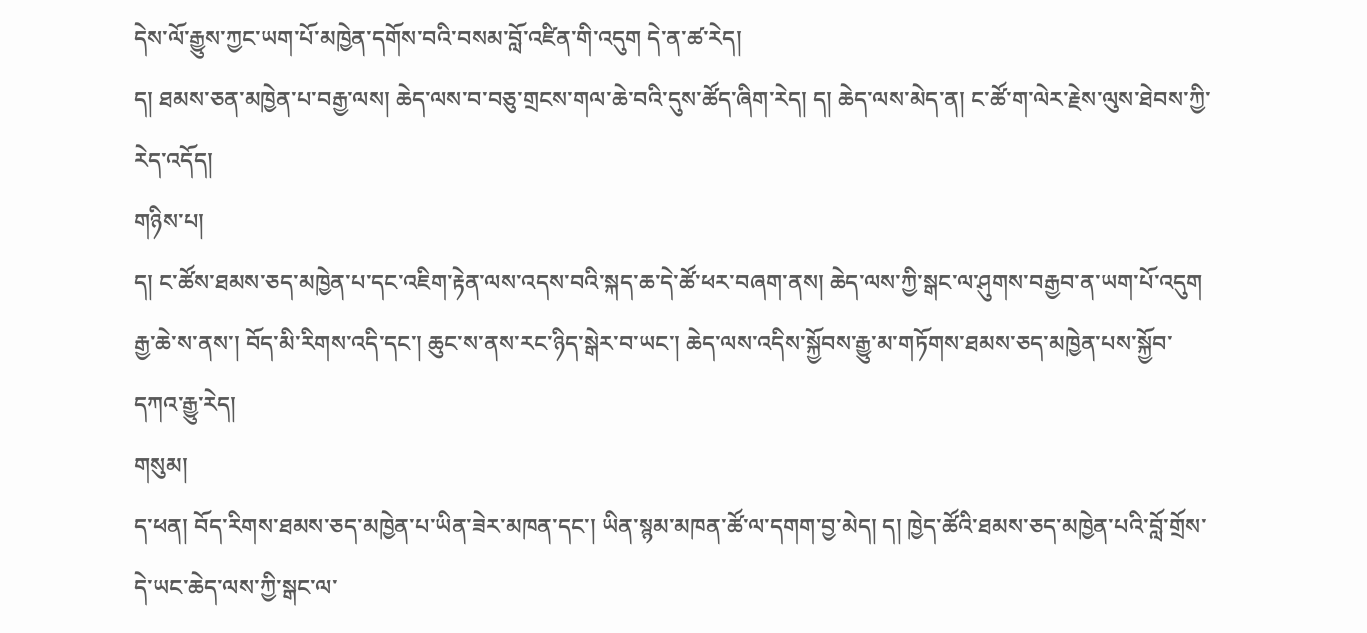དེས་ལོ་རྒྱུས་ཀྱང་ཡག་པོ་མཁྱེན་དགོས་བའི་བསམ་བློ་འཛིན་གི་འདུག དེ་ན་ཚ་རེད།
ད། ཐམས་ཅན་མཁྱེན་པ་བརྒྱ་ལས། ཆེད་ལས་བ་བཅུ་གྲངས་གལ་ཆེ་བའི་དུས་ཚོད་ཞིག་རེད། ད། ཆེད་ལས་མེད་ན། ང་ཚོ་ག་ལེར་རྗེས་ལུས་ཐེབས་ཀྱི་རེད་འདོད།
གཉིས་པ།
ད། ང་ཚོས་ཐམས་ཅད་མཁྱེན་པ་དང་འཇིག་རྟེན་ལས་འདས་བའི་སྐད་ཆ་དེ་ཚོ་ཕར་བཞག་ནས། ཆེད་ལས་ཀྱི་སྒང་ལ་ཤུགས་བརྒྱབ་ན་ཡག་པོ་འདུག
རྒྱ་ཆེ་ས་ནས་། བོད་མི་རིགས་འདི་དང་། ཆུང་ས་ནས་རང་ཉིད་སྒེར་བ་ཡང་། ཆེད་ལས་འདིས་སྐྱོབས་རྒྱུ་མ་གཏོགས་ཐམས་ཅད་མཁྱེན་པས་སྐྱོབ་དཀའ་རྒྱུ་རེད།
གསུམ།
ད་ཕན། བོད་རིགས་ཐམས་ཅད་མཁྱེན་པ་ཡིན་ཟེར་མཁན་དང་། ཡིན་སྙམ་མཁན་ཚོ་ལ་དགག་བྱ་མེད། ད། ཁྱེད་ཚོའི་ཐམས་ཅད་མཁྱེན་པའི་བློ་གྲོས་དེ་ཡང་ཆེད་ལས་ཀྱི་སྒང་ལ་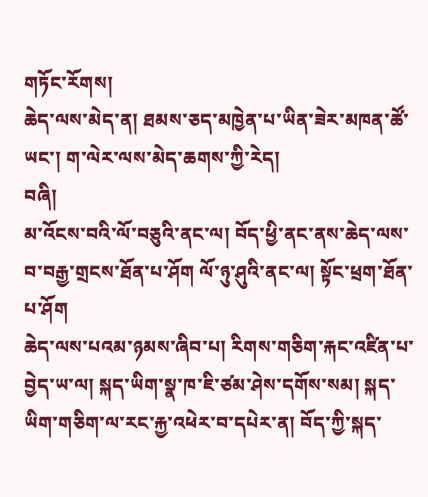གཏོང་རོགས།
ཆེད་ལས་མེད་ན། ཐམས་ཅད་མཁྱེན་པ་ཡིན་ཟེར་མཁན་ཚོ་ཡང་། ག་ལེར་ལས་མེད་ཆགས་ཀྱི་རེད།
བཞི།
མ་འོངས་བའི་ལོ་བཅུའི་ནང་ལ། བོད་ཕྱི་ནང་ནས་ཆེད་ལས་བ་བརྒྱ་གྲངས་ཐོན་པ་ཤོག ལོ་ཉུ་ཤུའི་ནང་ལ། སྟོང་ཕྲག་ཐོན་པ་ཤོག
ཆེད་ལས་པའམ་ཉམས་ཞིབ་པ། རིགས་གཅིག་རྐང་འཛིན་པ་བྱེད་ཡ་ལ། སྐད་ཡིག་སྣ་ཁ་ཇི་ཙམ་ཤེས་དགོས་སམ། སྐད་ཡིག་གཅིག་ལ་རང་རྐྱ་འཕེར་བ་དཔེར་ན། བོད་ཀྱི་སྐད་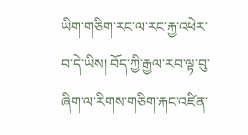ཡིག་གཅིག་རང་ལ་རང་རྐྱ་འཕེར་བ་དེ་ཡིས། བོད་ཀྱི་རྒྱལ་རབ་ལྟ་བུ་ཞིག་ལ་རིགས་གཅིག་རྐང་འཛིན་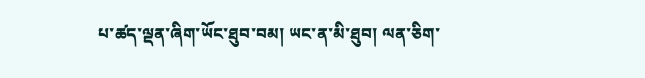པ་ཚད་ལྡན་ཞིག་ཡོང་ཐུབ་བམ། ཡང་ན་མི་ཐུབ། ལན་ཅིག་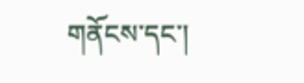གནོངས་དང་།